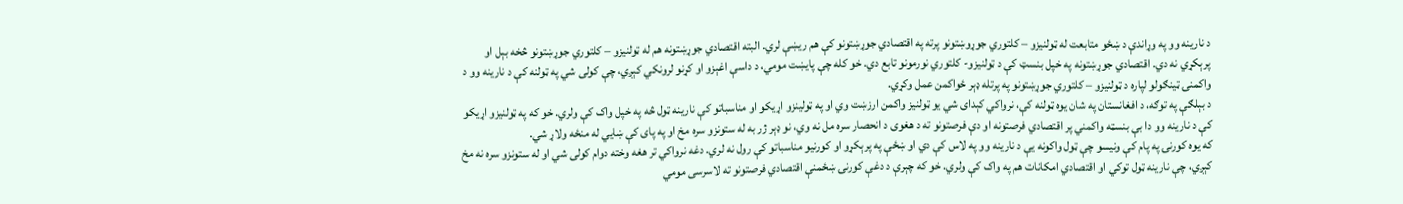د نارینه وو په وړاندې د ښځو متابعت له ټولنیزو – کلتوري جوړوښتونو پرته په اقتصادي جوړښتونو کې هم ریښې لري. البته اقتصادي جوړښتونه هم له ټولنیزو – کلتوري جوړښتونو څخه بېل او پرېکړي نه دي. اقتصادي جوړښتونه په خپل بنسټ کې د ټولنیزو- کلتوري نورمونو تابع دي. خو کله چې پایښت مومي، د داسې اغېزو او کړنو لرونکي کېږي، چې کولی شي په ټولنه کې د نارینه وو د واکمنۍ ټینګولو لپاره د ټولنیزو – کلتوري جوړښتونو په پرتله ډېر ځواکمن عمل وکړي.
د بېلګې په توګه، د افغانستان په شان یوه ټولنه کې، نرواکي کېدای شي یو ټولنیز واکمن ارزښت وي او په ټولینزو اړیکو او مناسباتو کې نارینه ټول څه په خپل واک کې ولري. خو که په ټولنیزو اړیکو کې د نارینه وو دا بې بنسټه واکمني پر اقتصادي فرصتونه او دې فرصتونو ته د هغوی د انحصار سره مل نه وي، نو ډېر ژر به له ستونزو سره مخ او په پای کې ښايي له منځه ولاړ شي.
که یوه کورنۍ په پام کې ونیسو چې ټول واکونه یې د نارینه وو په لاس کې دي او ښځې په پرېکړو او کورنیو مناسباتو کې رول نه لري. دغه نرواکي تر هغه وخته دوام کولی شي او له ستونزو سره نه مخ کېږي، چې نارینه ټول توکي او اقتصادي امکانات هم په واک کې ولري. خو که چېرې د دغې کورنۍ ښځمنې اقتصادي فرصتونو ته لاسرسی مومي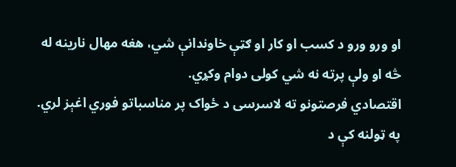او ورو ورو د کسب او کار او ګټې خاوندانې شي، هغه مهال نارینه له څه او ولې پرته نه شي کولی دوام وکړي.
اقتصادي فرصتونو ته لاسرسی د ځواک پر مناسباتو فوري اغېز لري. په ټولنه کې د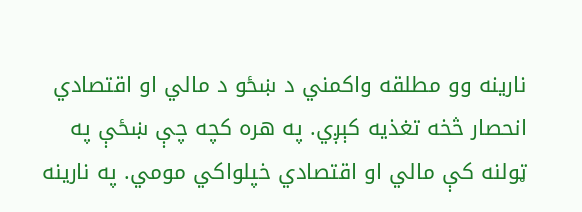نارینه وو مطلقه واکمني د ښځو د مالي او اقتصادي انحصار څخه تغذیه کېږي. په هره کچه چې ښځې په ټولنه کې مالي او اقتصادي خپلواکي مومي. په نارینه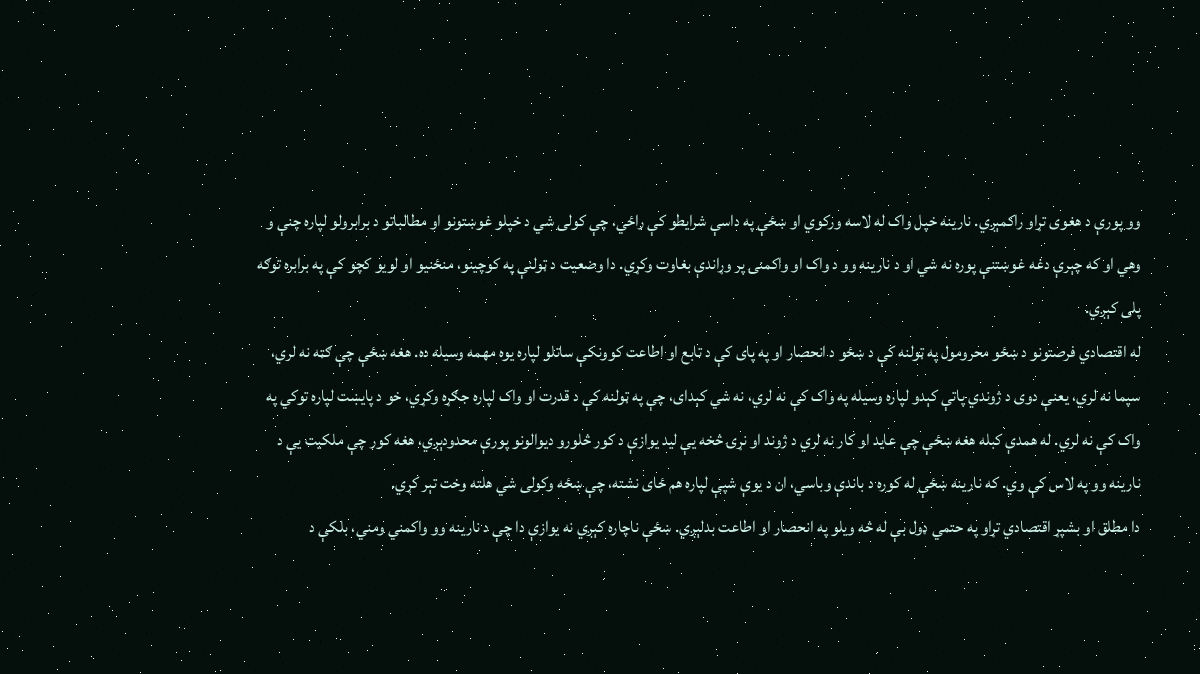وو پورې د هغوی تړاو راکمېږي. نارینه خپل واک له لاسه ورکوي او ښځې په داسې شرایطو کې راځي، چې کولی شي د خپلو غوښتونو او مطالباتو د برابرولو لپاره چنې و وهي او که چېرې دغه غوښتنې پوره نه شي او د نارینه وو د واک او واکمنۍ پر وړاندې بغاوت وکړي. دا وضعیت د ټولنې په کوچینو، منځنیو او لویو کچو کې په برابره توګه پلی کېږي.
له اقتصادي فرصتونو د ښځو محرومول په ټولنه کې د ښځو د انحصار او په پای کې د تابع او اطاعت کوونکې ساتلو لپاره یوه مهمه وسیله ده. هغه ښځې چې ګټه نه لري، سپما نه لري، یعنې دوی د ژوندي پاتې کېدو لپاره وسیله په واک کې نه لري، نه شي کېدای، چې په ټولنه کې د قدرت او واک لپاره جګړه وکړي، خو د پایښت لپاره توکي په واک کې نه لري. له همدې کبله هغه ښځې چې عاید او کار نه لري د ژوند او نړۍ څخه یې لید یوازې د کور څلورو دیوالونو پورې محدودېږي، هغه کور چې ملکیت یې د نارینه وو په لاس کې وي. که نارینه ښځې له کوره د باندې وباسي، ان د یوې شپې لپاره هم ځای نشته، چې ښځه وکولی شي هلته وخت تېر کړي.
دا مطلق او بشپړ اقتصادي تړاو په حتمي ډول بې له څه ویلو په انحصار او اطاعت بدلېږي. ښځې ناچاره کېږي نه یوازې دا چې د نارینه وو واکمني ومني، بلکې د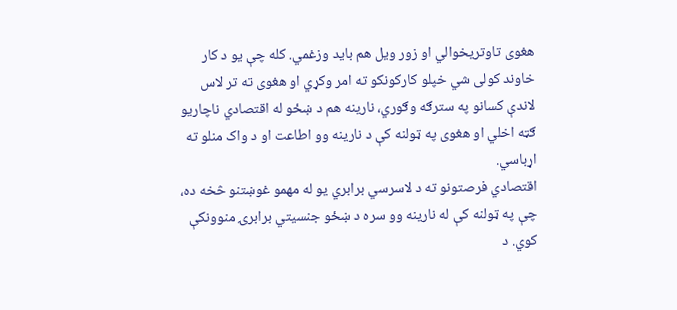هغوی تاوتریخوالي او زور ویل هم باید وزغمي. کله چې یو د کار خاوند کولی شي خپلو کارکونکو ته امر وکړي او هغوی ته تر لاس لاندې کسانو په سترګه وګوري، نارینه هم د ښځو له اقتصادي ناچاریو ګټه اخلي او هغوی په ټولنه کې د نارینه وو اطاعت او د واک منلو ته اړباسي.
اقتصادي فرصتونو ته د لاسرسي برابري یو له مهمو غوښتنو څخه ده، چې په ټولنه کې له نارینه وو سره د ښځو جنسیتي برابرۍ منوونکې کوي. د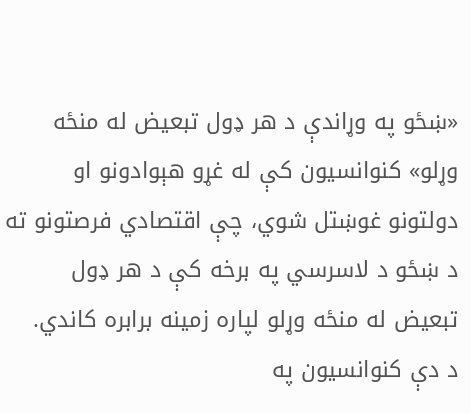«ښځو په وړاندې د هر ډول تبعیض له منځه وړلو» کنوانسیون کې له غړو هېوادونو او دولتونو غوښتل شوي، چې اقتصادي فرصتونو ته د ښځو د لاسرسي په برخه کې د هر ډول تبعیض له منځه وړلو لپاره زمینه برابره کاندي.
د دې کنوانسیون په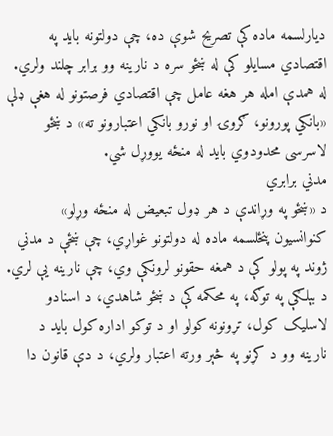دیارلسمه ماده کې تصریح شوې ده، چې دولتونه باید په اقتصادي مسایلو کې له ښځو سره د نارینه وو برابر چلند ولري. له همدې امله هر هغه عامل چې اقتصادي فرصتونو له هغې ډلې «بانکي پورونو، ګروۍ او نورو بانکي اعتبارونو ته» د ښځو لاسرسی محدودوي باید له منځه یووړل شي.
مدني برابري
د «ښځو په وړاندې د هر ډول تبعیض له منځه وړلو» کنوانسیون پنځلسمه ماده له دولتونو غواړي، چې ښځې د مدني ژوند په پولو کې د همغه حقونو لرونکې وي، چې نارینه یې لري. د بېلګې په توګه، په محکمه کې د ښځو شاهدي، د اسنادو لاسلیک کول، تړونونه کولو او د توکو اداره کول باید د نارینه وو د کړنو په څېر ورته اعتبار ولري، د دې قانون دا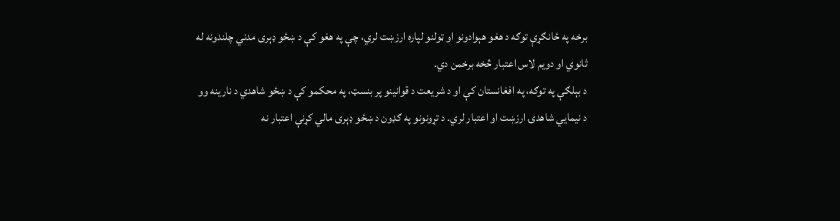برخه په ځانګړې توګه د هغو هېوادونو او ټولنو لپاره ارزښت لري، چې په هغو کې د ښځو ډېری مدني چلندونه له ثانوي او دویم لاس اعتبار څخه برخمن دي.
د بېلګې په توګه، په افغانستان کې او د شریعت د قوانینو پر بنسټ، په محکمو کې د ښځو شاهدي د نارینه وو د نیمايي شاهدۍ ارزښت او اعتبار لري. د تړونونو په ګډون د ښځو ډېری مالي کړنې اعتبار نه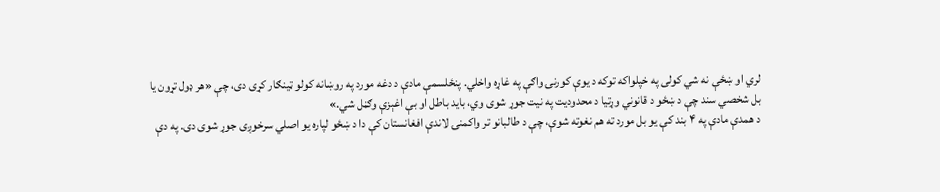لري او ښځې نه شي کولی په خپلواکه توکه د یوې کورنۍ واګې په غاړه واخلي. پنځلسمې مادې د دغه مورد په روښانه کولو ټینګار کړی دی، چې «هر ډول تړون یا بل شخصي سند چې د ښځو د قانوني وړتیا د محدودیت په نیت جوړ شوی وي، باید باطل او بې اغېزې وګڼل شي.»
د همدې مادې په ۴ بند کې یو بل مورد ته هم نغوته شوې، چې د طالبانو تر واکمنۍ لاندې افغانستان کې دا د ښځو لپاره یو اصلي سرخوږی جوړ شوی دی. په دې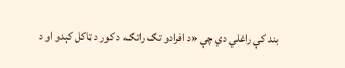بند کې راغلي دي چې «د افرادو تګ راتګ، د کور د ټاکل کېدو او د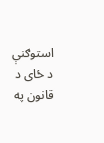استوګنې د ځای د قانون په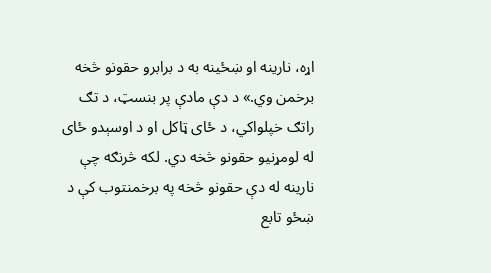اړه، نارینه او ښځینه به د برابرو حقونو څخه برخمن وي.» د دې مادې پر بنسټ، د تګ راتګ خپلواکي، د ځای ټاکل او د اوسېدو ځای له لومړنیو حقونو څخه دي. لکه څرنګه چې نارینه له دې حقونو څخه په برخمنتوب کې د ښځو تابع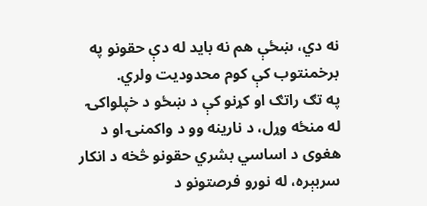نه دي، ښځې هم نه باید له دې حقونو په برخمنتوب کې کوم محدودیت ولري.
په تګ راتګ او کړنو کې د ښځو د خپلواکۍ له منځه وړل، د نارینه وو د واکمنۍ او د هغوی د اساسي بشري حقونو څخه د انکار سربېره، له نورو فرصتونو د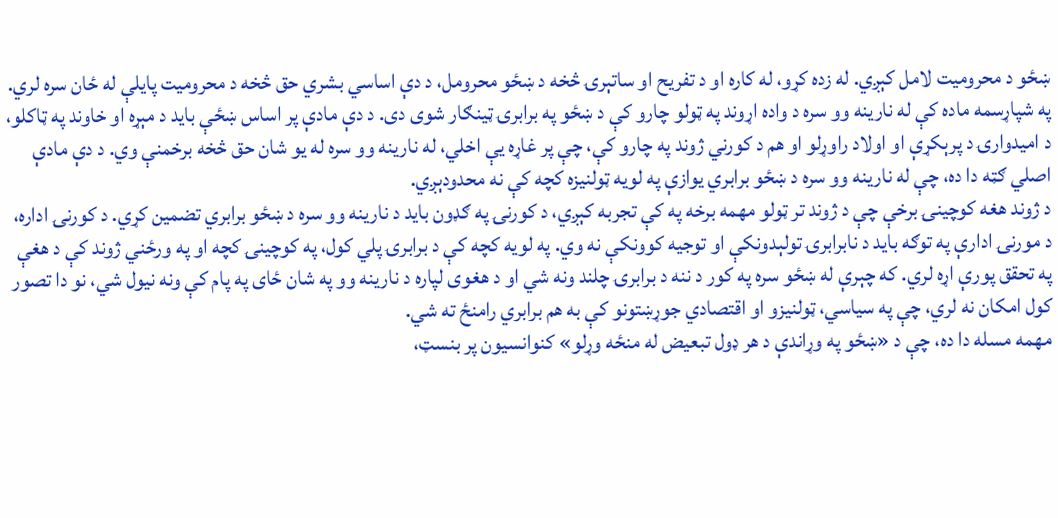ښځو د محرومیت لامل کېږي. له زده کړو، له کاره او د تفریح او ساتېرۍ څخه د ښځو محرومل، د دې اساسي بشري حق څخه د محرومیت پایلې له ځان سره لري.
په شپاړسمه ماده کې له نارینه وو سره د واده اړوند په ټولو چارو کې د ښځو په برابرۍ ټینګار شوی دی. د دې مادې پر اساس ښځې باید د مېړه او خاوند په ټاکلو، د امیدوارۍ د پرېکړې او اولاد راوړلو او هم د کورني ژوند په چارو کې، چې پر غاړه یې اخلي، له نارینه وو سره له یو شان حق څخه برخمنې وي. د دې مادې اصلي ګټه دا ده، چې له نارینه وو سره د ښځو برابري یوازې په لویه ټولنیزه کچه کې نه محدودېږي.
د ژوند هغه کوچینۍ برخې چې د ژوند تر ټولو مهمه برخه په کې تجربه کېږي، د کورنۍ په ګډون باید د نارینه وو سره د ښځو برابري تضمین کړي. د کورنۍ اداره، د مورنۍ ادارې په توګه باید د نابرابرۍ تولېدونکې او توجیه کوونکې نه وي. په لویه کچه کې د برابرۍ پلي کول، په کوچینۍ کچه او په ورځني ژوند کې د هغې په تحقق پورې اړه لري. که چېرې له ښځو سره په کور د ننه د برابرۍ چلند ونه شي او د هغوی لپاره د نارینه وو په شان ځای په پام کې ونه نیول شي، نو دا تصور کول امکان نه لري، چې په سیاسي، ټولنیزو او اقتصادي جوړښتونو کې به هم برابري رامنځ ته شي.
مهمه مسله دا ده، چې د «ښځو په وړاندې د هر ډول تبعیض له منځه وړلو» کنوانسیون پر بنسټ،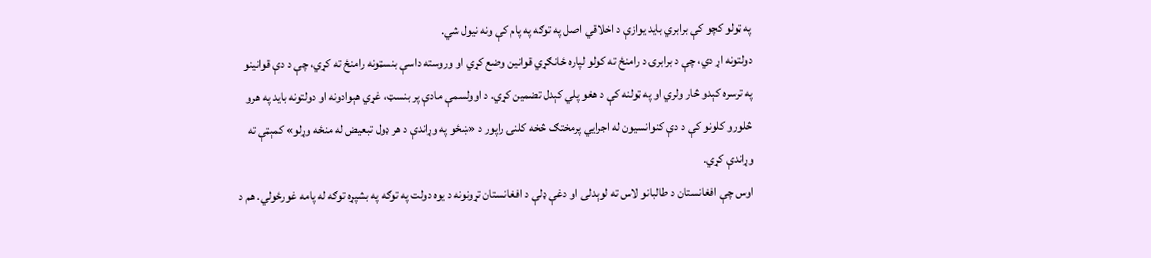په ټولو کچو کې برابري باید یوازې د اخلاقي اصل په توګه په پام کې ونه نیول شي.
دولتونه اړ دي، چې د برابرۍ د رامنځ ته کولو لپاره ځانګړي قوانین وضع کړي او وروسته داسې بنسټونه رامنځ ته کړي، چې د دې قوانینو په ترسره کېدو څار ولري او په ټولنه کې د هغو پلي کېدل تضمین کړي. د اوولسمې مادې پر بنسټ، غړي هېوادونه او دولتونه باید په هرو څلورو کلونو کې د دې کنوانسیون له اجرايي پرمختګ څخه کلنۍ راپور د «ښځو په وړاندې د هر ډول تبعیض له منځه وړلو» کمېټې ته وړاندې کړي.
اوس چې افغانستان د طالبانو لاس ته لوېدلی او دغې ډلې د افغانستان تړونونه د یوه دولت په توګه په بشپړه توګه له پامه غورځولي. هم د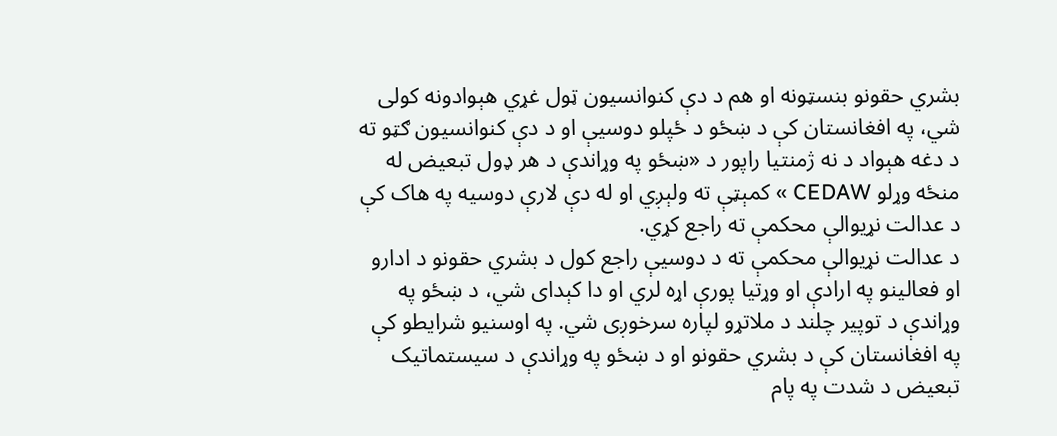بشري حقونو بنسټونه او هم د دې کنوانسیون ټول غړي هېوادونه کولی شي، په افغانستان کې د ښځو د ځپلو دوسیې او د دې کنوانسیون ګټو ته د دغه هېواد د نه ژمنتیا راپور د «ښځو په وړاندې د هر ډول تبعیض له منځه وړلو CEDAW » کمېټې ته ولېږي او له دې لارې دوسیه په هاک کې د عدالت نړیوالې محکمې ته راجع کړي.
د عدالت نړیوالې محکمې ته د دوسیې راجع کول د بشري حقونو د ادارو او فعالینو په ارادې او وړتیا پورې اړه لري او دا کېدای شي، د ښځو په وړاندې د توپیر چلند د ملاتړو لپاره سرخوږی شي. په اوسنیو شرایطو کې په افغانستان کې د بشري حقونو او د ښځو په وړاندې د سیستماتیک تبعیض د شدت په پام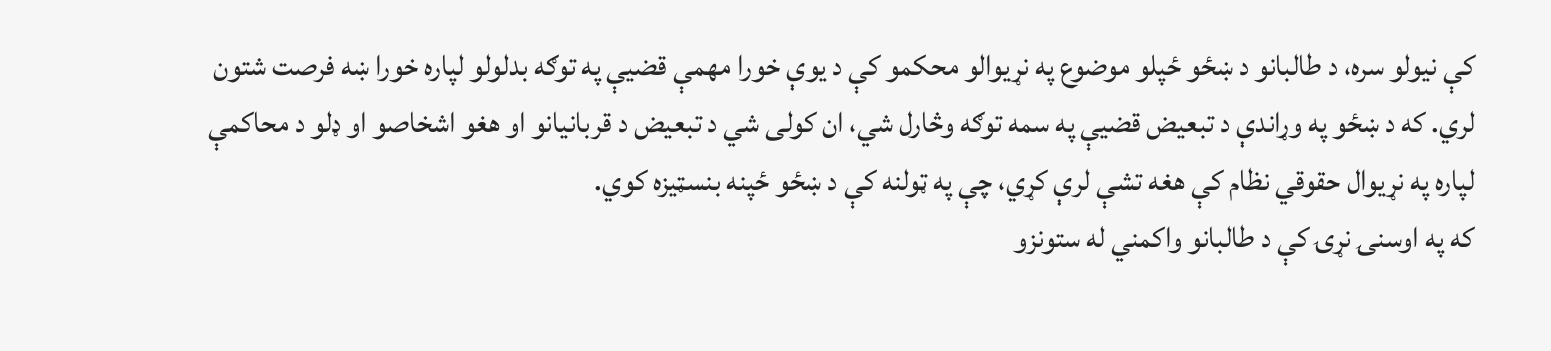کې نیولو سره، د طالبانو د ښځو ځپلو موضوع په نړیوالو محکمو کې د یوې خورا مهمې قضیې په توګه بدلولو لپاره خورا ښه فرصت شتون لري. که د ښځو په وړاندې د تبعیض قضیې په سمه توګه وڅارل شي، ان کولی شي د تبعیض د قربانیانو او هغو اشخاصو او ډلو د محاکمې لپاره په نړیوال حقوقي نظام کې هغه تشې لرې کړي، چې په ټولنه کې د ښځو ځپنه بنسټیزه کوي.
که په اوسنۍ نړۍ کې د طالبانو واکمني له ستونزو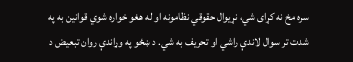سره مخ نه کړای شي، نړیوال حقوقي نظامونه او له هغو خواره شوي قوانین به په شدت تر سوال لاندې راشي او تحریف به شي. د ښځو په وړاندې روان تبعیض د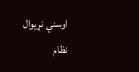اوسني نړیوال نظام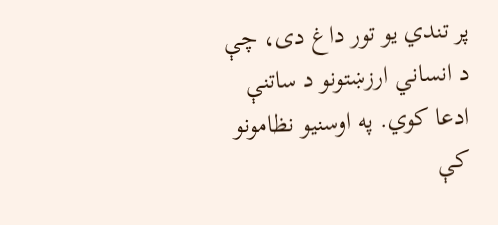پر تندي یو تور داغ دی، چې د انساني ارزښتونو د ساتنې ادعا کوي. په اوسنیو نظامونو کې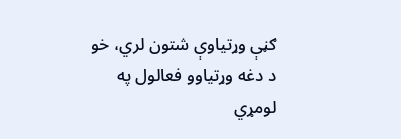ګڼې وړتیاوې شتون لري، خو د دغه وړتیاوو فعالول په لومړي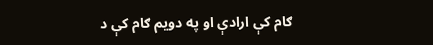ګام کې ارادې او په دویم ګام کې د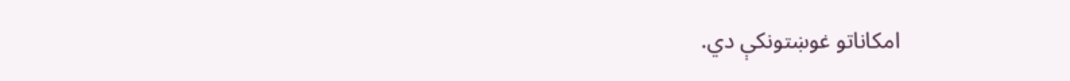امکاناتو غوښتونکې دي.